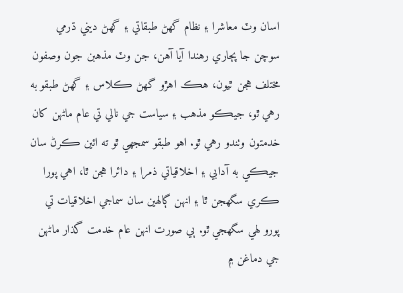اسان وٽ معاشرا ۽ نظام گهڻ طبقاتي ۽ گهڻ ديني ڌرمي سوچن جا پڄاري رهندا آيا آهن، جن وٽ مذهبن جون وصفون مختلف هجن ٿيون، هڪ اهڙو گھڻ ڪلاس ۽ گهڻ طبقو به رهي ٿو، جيڪو مذهب ۽ سياست جي نالي تي عام ماڻهن کان خدمتون وٺندو رهي ٿو. اهو طبقو سمجهي ٿو ته ائين ڪرڻ سان جيڪي به آدابي ۽ اخلاقياتي ذمرا ۽ دائرا هجن ٿا، اهي پورا ڪري سگهجن ٿا ۽ انهن ڳالهين سان سماجي اخلاقيات تي پورو لهي سگهجي ٿو. ٻي صورت انهن عام خدمت گذار ماڻهن جي دماغن ۾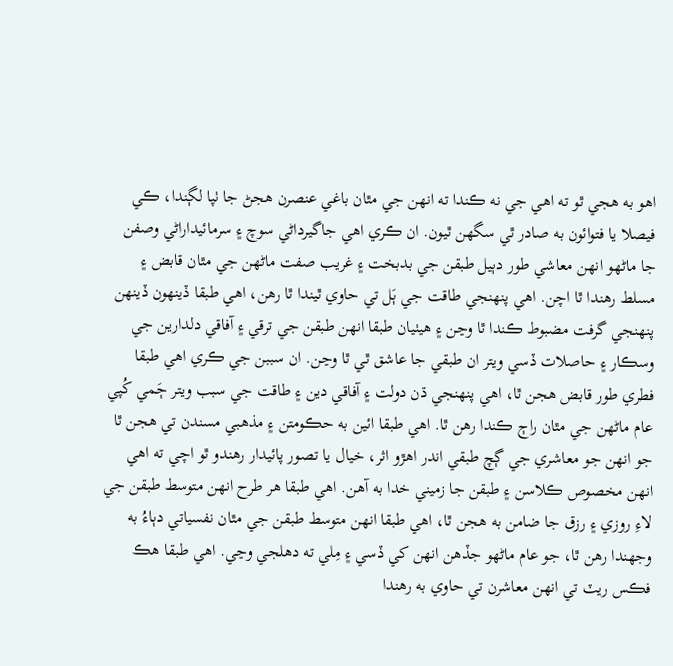اهو به هجي ٿو ته اهي جي نه ڪندا ته انهن جي مٿان باغي عنصرن هجڻ جا ٺپا لڳندا، ڪي فيصلا يا فتوائون به صادر ٿي سگهن ٿيون. ان ڪري اهي جاگيرداڻي سوچ ۽ سرمائيداراڻي وصفن جا ماڻهو انهن معاشي طور دٻيل طبقن جي بدبخت ۽ غريب صفت ماڻهن جي مٿان قابض ۽ مسلط رهندا ٿا اچن. اهي پنهنجي طاقت جي ٻَل تي حاوي ٿيندا ٿا رهن، اهي طبقا ڏينهون ڏينهن پنهنجي گرفت مضبوط ڪندا ٿا وڃن ۽ هيٺيان طبقا انهن طبقن جي ترقي ۽ آفاقي دلدارين جي وسڪار ۽ حاصلات ڏسي ويتر ان طبقي جا عاشق ٿي ٿا وڃن. ان سببن جي ڪري اهي طبقا فطري طور قابض هجن ٿا، اهي پنهنجي ڌن دولت ۽ آفاقي دين ۽ طاقت جي سبب ويتر ڄَمي کُپي عام ماڻهن جي مٿان راڄ ڪندا رهن ٿا. اهي طبقا ائين به حڪومتن ۽ مذهبي مسندن تي هجن ٿا جو انهن جو معاشري جي ڳچ طبقي اندر اهڙو اثر، خيال يا تصور پائيدار رهندو ٿو اچي ته اهي انهن مخصوص ڪلاسن ۽ طبقن جا زميني خدا به آهن. اهي طبقا هر طرح انهن متوسط طبقن جي لاءِ روزي ۽ رزق جا ضامن به هجن ٿا، اهي طبقا انهن متوسط طبقن جي مٿان نفسياتي دٻاءُ به وجهندا رهن ٿا، جو عام ماڻهو جڏهن انهن کي ڏسي ۽ مِلي ته دهلجي وڃي. اهي طبقا هڪ فڪس ريٽ تي انهن معاشرن تي حاوي به رهندا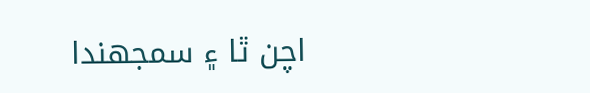اچن ٿا ۽ سمجهندا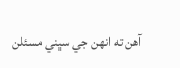آهن ته انهن جي سڀني مسئلن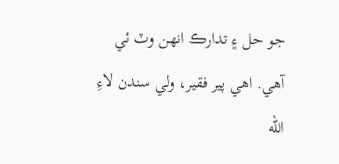جو حل ۽ تدارڪ انهن وٽ ئي آهي. اهي پير فقير، ولي سندن لاءِ الله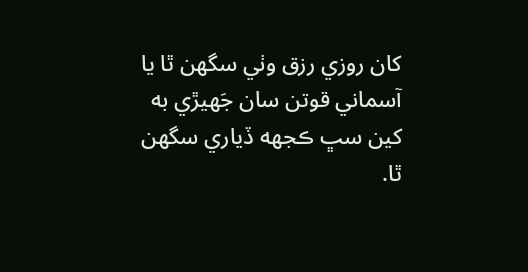کان روزي رزق وٺي سگهن ٿا يا آسماني قوتن سان جَهيڙي به کين سڀ ڪجهه ڏياري سگهن ٿا.